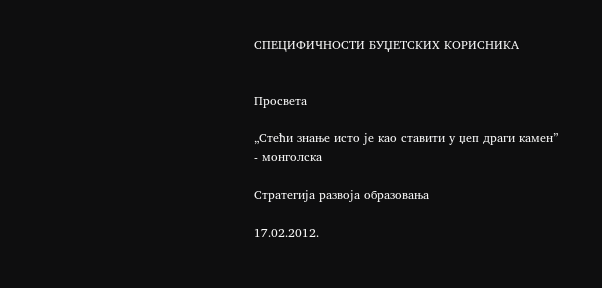СПЕЦИФИЧНОСТИ БУЏЕТСКИХ КОРИСНИКА


Просвета

„Стећи знање исто је као ставити у џеп драги камен”
- монголска

Стратегија развоја образовања

17.02.2012.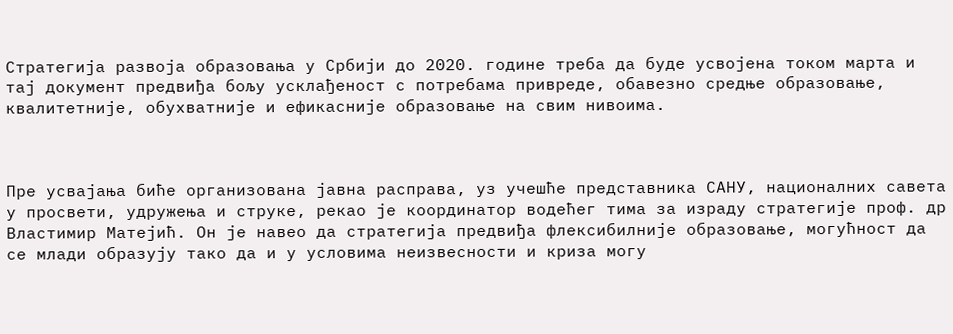Стратегија развоја образовања у Србији до 2020. године треба да буде усвојена током марта и тај документ предвиђа бољу усклађеност с потребама привреде, обавезно средње образовање, квалитетније, обухватније и ефикасније образовање на свим нивоима.



Пре усвајања биће организована јавна расправа, уз учешће представника САНУ, националних савета у просвети, удружења и струке, рекао је координатор водећег тима за израду стратегије проф. др Властимир Матејић. Он је навео да стратегија предвиђа флексибилније образовање, могућност да се млади образују тако да и у условима неизвесности и криза могу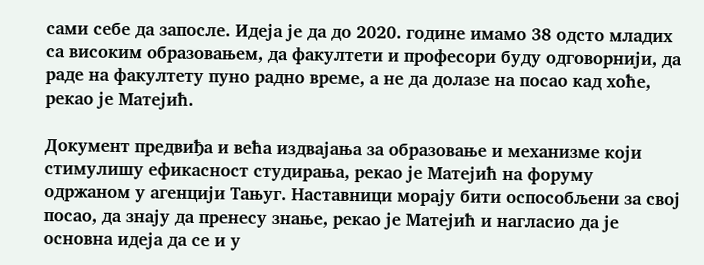сами себе да запосле. Идеја је да до 2020. године имамо 38 одсто младих са високим образовањем, да факултети и професори буду одговорнији, да раде на факултету пуно радно време, а не да долазе на посао кад хоће, рекао је Матејић.

Документ предвиђа и већа издвајања за образовање и механизме који стимулишу ефикасност студирања, рекао је Матејић на форуму одржаном у агенцији Тањуг. Наставници морају бити оспособљени за свој посао, да знају да пренесу знање, рекао је Матејић и нагласио да је основна идеја да се и у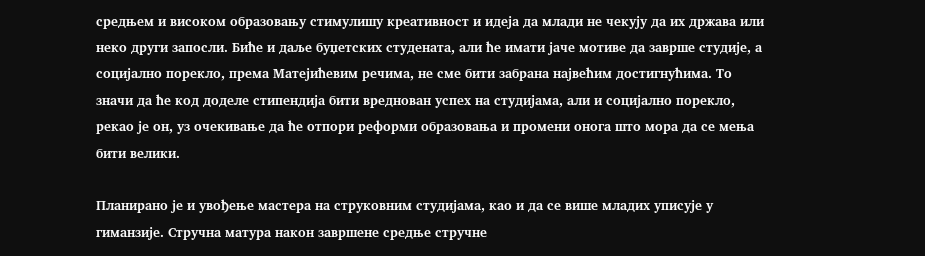средњем и високом образовању стимулишу креативност и идеја да млади не чекују да их држава или неко други запосли. Биће и даље буџетских студената, али ће имати јаче мотиве да заврше студије, а социјално порекло, према Матејићевим речима, не сме бити забрана највећим достигнућима. То значи да ће код доделе стипендија бити вреднован успех на студијама, али и социјално порекло, рекао је он, уз очекивање да ће отпори реформи образовања и промени онога што мора да се мења бити велики.

Планирано је и увођење мастера на струковним студијама, као и да се више младих уписује у гиманзије. Стручна матура након завршене средње стручне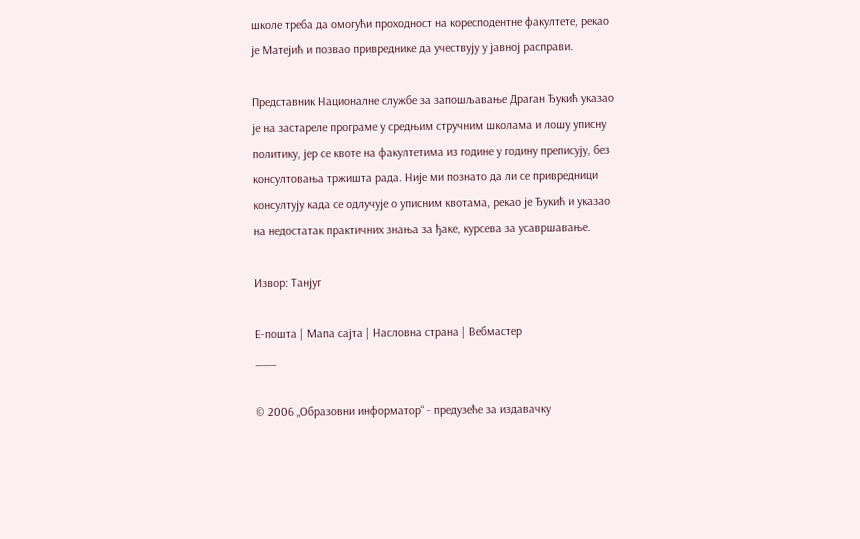школе треба да омогући проходност на коресподентне факултете, рекао је Матејић и позвао привреднике да учествују у јавној расправи.

Представник Националне службе за запошљавање Драган Ђукић указао је на застареле програме у средњим стручним школама и лошу уписну политику, јер се квоте на факултетима из године у годину преписују, без консултовања тржишта рада. Није ми познато да ли се привредници консултују када се одлучује о уписним квотама, рекао је Ђукић и указао на недостатак практичних знања за ђаке, курсева за усавршавање.

Извор: Танјуг

Е-пошта | Мапа сајта | Насловна страна | Вебмастер
___

© 2006 „Образовни информатор“ - предузеће за издавачку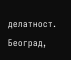делатност.
Београд,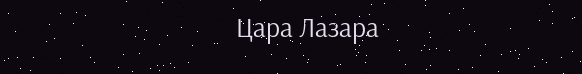Цара Лазара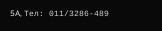5A, Тел: 011/3286-489